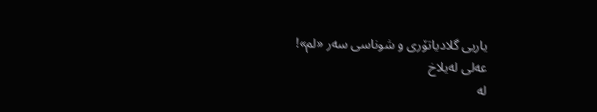یاریی گلادیاتۆری و شوناسی سەر «لم»!
عەلی لەیلاخ
لە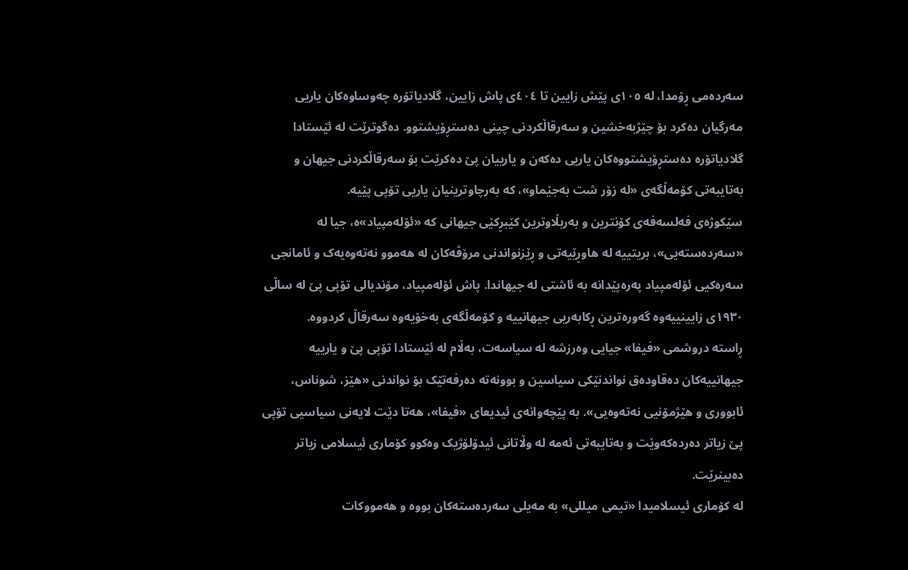سەردەمی ڕۆمدا، لە ١٠٥ی پێش زایین تا ٤٠٤ی پاش زایین، گلادیاتۆرە چەوساوەکان یاریی مەرگیان دەکرد بۆ چێژبەخشین و سەرقاڵکردنی چینی دەستڕۆیشتوو. دەگوترێت لە ئێستادا گلادیاتۆرە دەستڕۆیشتووەکان یاریی دەکەن و یارییان پێ دەکرێت بۆ سەرقاڵکردنی جیهان و بەتایبەتی کۆمەڵگەی «لە زۆر شت بەجێماو»، کە بەرچاوترینیان یاریی تۆپی پێیە.
سێکوژەی فەلسەفەی کۆنترین و بەربڵاوترین کێبڕکێی جیهانی کە «ئۆلەمپیاد»ە، جیا لە «سەردەستەیی»، بریتییە لە هاوڕێیەتی و ڕێزنواندنی مرۆڤەکان لە هەموو نەتەوەیەک و ئامانجی سەرەکیی ئۆلەمپیاد پەرەپێدانە بە ئاشتی لە جیهاندا. پاش ئۆلەمپیاد، مۆندیالی تۆپی پێ لە ساڵی ١٩٣٠ی زایینییەوە گەورەترین ڕکابەریی جیهانییە و کۆمەڵگەی بەخۆیەوە سەرقاڵ کردووە.
ڕاستە دروشمی «فیفا» جیایی وەرزشە لە سیاسەت، بەڵام لە ئێستادا تۆپی پێ و یارییە جیهانییەکان دەقاودەق نواندنێکی سیاسین و بوونەتە دەرفەتێک بۆ نواندنی «هێز، شوناس، ئابووری و هێژمۆنیی نەتەوەیی». بە پێچەوانەی ئیدیعای «فیفا»، هەتا دێت لایەنی سیاسیی تۆپی پێ زیاتر دەردەکەوێت و بەتایبەتی ئەمە لە وڵاتانی ئیدۆلۆژیک وەکوو کۆماری ئیسلامی زیاتر دەبینرێت.
لە کۆماری ئیسلامیدا «تیمی میللی» بە مەیلی سەردەستەکان بووە و هەمووکات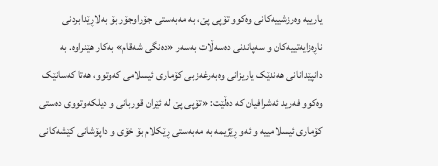یارییە وەرزشییەکانی وەکوو تۆپی پێ، بە مەبەستی جۆراوجۆر بۆ بەلاڕێدابردنی ناڕەزایەتییەکان و سەپاندنی دەسەڵات بەسەر «دەنگی شەقام» بەکار هێنراوە. بە دانپێدانانی هەندێک یاریزانی وەبەرغەزبی کۆماری ئیسلامی کەوتوو، هەتا کەسانێک وەکوو فەرید ئەشرافیان کە دەڵێت: «تۆپی پێ لە ئێران قوربانی و دیلکەوتووی دەستی کۆماری ئیسلامییە و ئەو ڕێژیمە بە مەبەستی ڕێکلام بۆ خۆی و داپۆشانی کێشەکانی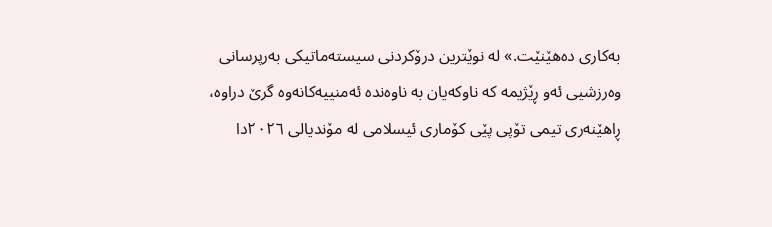بەکاری دەهێنێت.» لە نوێترین درۆکردنی سیستەماتیکی بەرپرسانی وەرزشیی ئەو ڕێژیمە کە ناوکەیان بە ناوەندە ئەمنییەکانەوە گرێ دراوە، ڕاهێنەری تیمی تۆپی پێی کۆماری ئیسلامی لە مۆندیالی ٢٠٢٦دا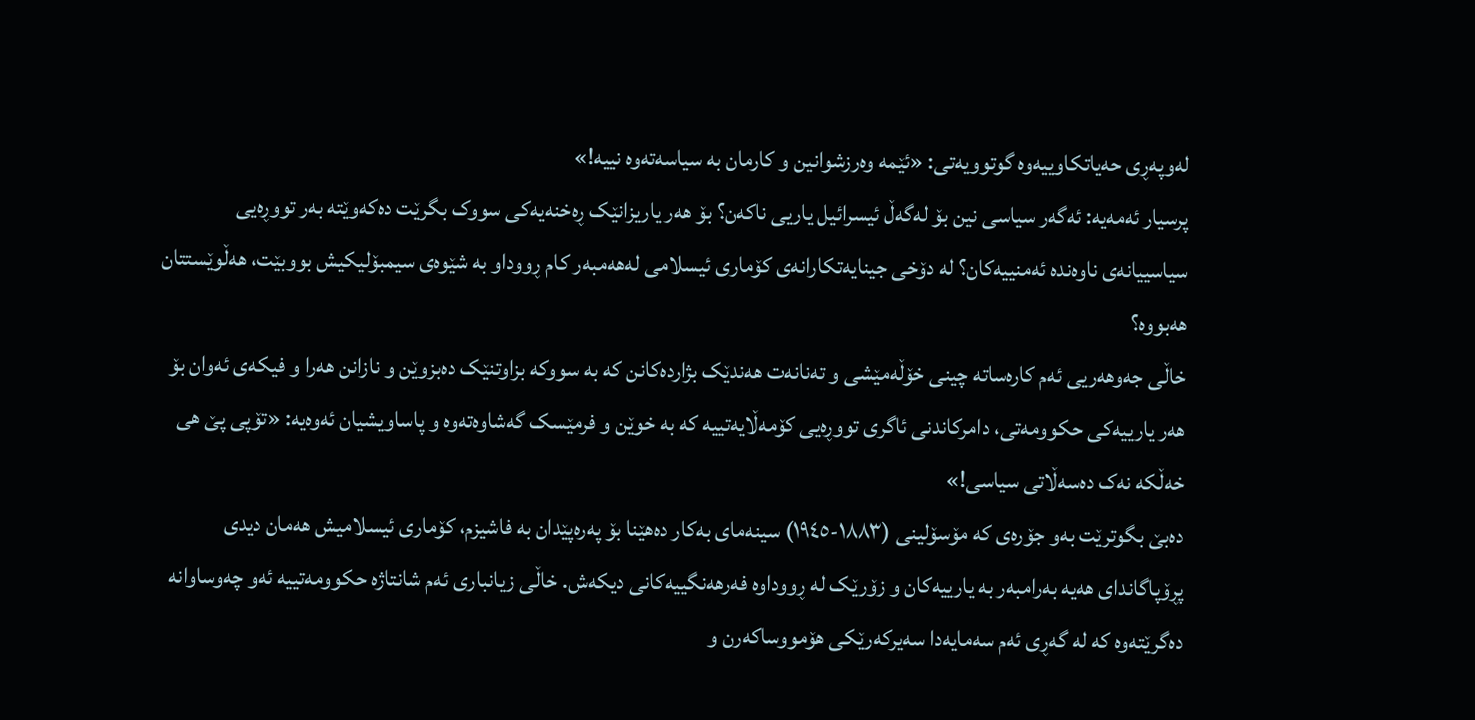لەوپەڕی حەیاتکاوییەوە گوتوویەتی: «ئێمە وەرزشوانین و کارمان بە سیاسەتەوە نییە!»
پرسیار ئەمەیە: ئەگەر سیاسی نین بۆ لەگەڵ ئیسرائیل یاریی ناکەن؟ بۆ هەر یاریزانێک ڕەخنەیەکی سووک بگرێت دەکەوێتە بەر تووڕەیی سیاسییانەی ناوەندە ئەمنییەکان؟ لە دۆخی جینایەتکارانەی کۆماری ئیسلامی لەهەمبەر کام ڕووداو بە شێوەی سیمبۆلیکیش بووبێت، هەڵوێستتان هەبووە؟
خاڵی جەوهەریی ئەم کارەساتە چینی خۆڵەمێشی و تەنانەت هەندێک بژاردەکانن کە بە سووکە بزاوتنێک دەبزوێن و نازانن هەرا و فیکەی ئەوان بۆ هەر یارییەکی حکوومەتی، دامرکاندنی ئاگری تووڕەیی کۆمەڵایەتییە کە بە خوێن و فرمێسک گەشاوەتەوە و پاساویشیان ئەوەیە: «تۆپی پێ هی خەڵکە نەک دەسەڵاتی سیاسی!»
دەبێ بگوترێت بەو جۆرەی کە مۆسۆلینی (١٨٨٣-١٩٤٥) سینەمای بەکار دەهێنا بۆ پەرەپێدان بە فاشیزم، کۆماری ئیسلامیش هەمان دیدی پڕۆپاگاندای هەیە بەرامبەر بە یارییەکان و زۆرێک لە ڕووداوە فەرهەنگییەکانی دیکەش. خاڵی زیانباری ئەم شانتاژە حکوومەتییە ئەو چەوساوانە دەگرێتەوە کە لە گەڕی ئەم سەمایەدا سەیرکەرێکی هۆمووساکەرن و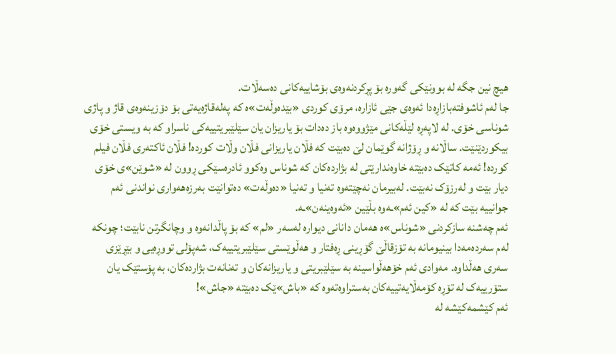هیچ نین جگە لە بوونێکی گەورە بۆ پڕکردنەوەی بۆشاییەکانی دەسەڵات.
جا لەم ئاشوفتەبازاڕەدا ئەوەی جێی ئازارە، مرۆی کوردی «بێدەوڵەت»ە کە پەلەقاژەیەتی بۆ دۆزینەوەی قاژ و پاژی شوناسی خۆی. لە لاپەڕە لێڵەکانی مێژووەوە باز دەدات بۆ یاریزان یان سێلێبریتییەکی ناسراو کە بە ویستی خۆی بیکوردێنێت. ساڵانە و ڕۆژانە گوێمان لێ دەبێت کە فڵان یاریزانی فڵان وڵات کوردە! فڵان ئاکتەری فڵان فیلم کوردە! ئەمە کاتێک دەبێتە خاوەندارێتی لە بژاردەکان کە شوناس وەکوو ئادرەسێکی ڕوون لە «شوێن»ی خۆی دیار بێت و لەرزۆک نەبێت. لەبیرمان نەچێتەوە تەنیا و تەنیا «دەوڵەت» دەتوانێت بەرزەهەواری نواندنی ئەم جوانییە بێت کە لە «کین ئەم»ـەوە بڵێین «ئەوەینەن»ـە.
ئەم چەشنە سازکردنی «شوناس»ە هەمان دانانی دیوارە لەسەر «لم» کە بۆ پاڵدانەوە و وچانگرتن نابێت؛ چونکە لەم سەردەمەدا بینیومانە بە تۆزقاڵێ گۆڕینی ڕەفتار و هەڵوێستی سێلێبریتییەک، شەپۆلی تووڕەیی و بێڕێزی سەری هەڵداوە. مەوادی ئەم خۆهەڵواسینە بە سێلێبریتی و یاریزانەکان و تەنانەت بژاردەکان، بە پۆستێک یان ستۆرییەک لە تۆڕە کۆمەڵایەتییەکان بەستراوەتەوە کە «باش»ێک دەبێتە «جاش»!
ئەم کێشمەکێشە لە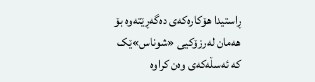ڕاستیدا هۆکارەکەی دەگەڕێتەوە بۆ هەمان لەرزۆکیی «شوناس»ێک کە ئەسڵەکەی وەن کراوە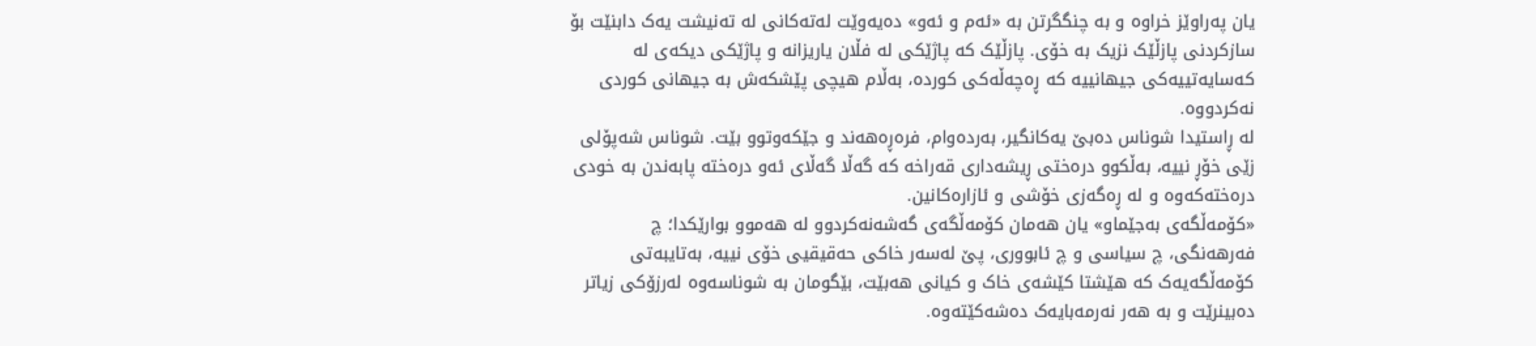یان پەراوێز خراوە و بە چنگگرتن بە «ئەم و ئەو» دەیەوێت لەتەکانی لە تەنیشت یەک دابنێت بۆ سازکردنی پازڵێک نزیک بە خۆی. پازڵێک کە پاژێکی لە فڵان یاریزانە و پاژێکی دیکەی لە کەسایەتییەکی جیهانییە کە ڕەچەڵەکی کوردە، بەڵام هیچی پێشکەش بە جیهانی کوردی نەکردووە.
لە ڕاستیدا شوناس دەبێ یەکانگیر، بەردەوام، فرەڕەهەند و جێکەوتوو بێت. شوناس شەپۆلی زێی خۆڕ نییە، بەڵکوو درەختی ڕیشەداری قەراخە کە گەڵا گەڵای ئەو درەختە پابەندن بە خودی درەختەکەوە و لە ڕەگەزی خۆشی و ئازارەکانین.
«کۆمەڵگەی بەجێماو» یان هەمان کۆمەڵگەی گەشەنەکردوو لە هەموو بوارێکدا؛ چ فەرهەنگی، چ سیاسی و چ ئابووری، پێ لەسەر خاکی حەقیقیی خۆی نییە، بەتایبەتی کۆمەڵگەیەک کە هێشتا کێشەی خاک و کیانی هەبێت، بێگومان بە شوناسەوە لەرزۆکی زیاتر دەبینرێت و بە هەر نەرمەبایەک دەشەکێتەوە.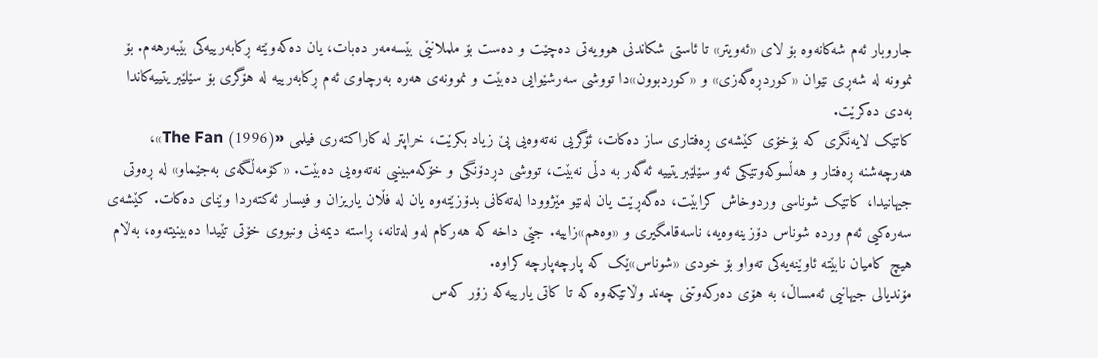جاروبار ئەم شەکانەوە بۆ لای «ئەویتر» تا ئاستی شکاندنی هوویەتی دەچێت و دەست بۆ ململانێی بێسەمەر دەبات، یان دەکەوێتە ڕکابەرییەکی بێبەرهەم. بۆ نموونە لە شەڕی نێوان «کوردڕەگەزی» و «کوردبوون»دا تووشی سەرشێوایی دەبێت و نموونەی هەرە بەرچاوی ئەم ڕکابەرییە لە هۆگری بۆ سێلێبریتییەکاندا بەدی دەکرێت.
کاتێک لایەنگری کە بۆخۆی کێشەی ڕەفتاری ساز دەکات، ئۆگریی نەتەوەیی پێ زیاد بکرێت، خراپتر لە کاراکتەری فیلمی «The Fan (1996)»، هەرچەشنە ڕەفتار و هەڵسوکەوتێکی ئەو سێلێبریتییە ئەگەر بە دڵی نەبێت، تووشی دڕدۆنگی و خۆکەمبینیی نەتەوەیی دەبێت. «کۆمەڵگەی بەجێماو» لە ڕەوتی جیهانیدا، کاتێک شوناسی وردوخاش کرابێت، دەگەڕێت یان لەنێو مێژوودا لەتەکانی بدۆزێتەوە یان لە فڵان یاریزان و فیسار ئەکتەردا وێنای دەکات. کێشەی سەرەکیی ئەم وردە شوناس دۆزینەوەیە، ناسەقامگیری و «وەهم»زاییە. جێی داخە کە هەرکام لەو لەتانە، ڕاستە دیمەنی ونبووی خۆتی تێیدا دەبینیتەوە، بەڵام هیچ کامیان نابێتە ئاوێنەیەکی تەواو بۆ خودی «شوناس»ێک کە پارچەپارچە کراوە.
مۆندیالی جیهانیی ئەمساڵ، بە هۆی دەرکەوتنی چەند وڵاتێکەوە کە تا کاتی یارییەکە زۆر کەس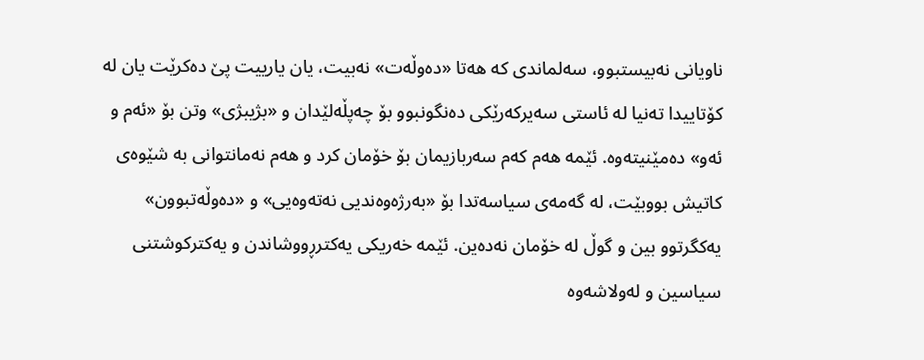ناویانی نەبیستبوو، سەلماندی کە هەتا «دەوڵەت» نەبیت، یان یارییت پێ دەکرێت یان لە کۆتاییدا تەنیا لە ئاستی سەیرکەرێکی دەنگونبوو بۆ چەپڵەلێدان و «بژیبژی» وتن بۆ «ئەم و ئەو» دەمێنیتەوە. ئێمە هەم کەم سەربازیمان بۆ خۆمان کرد و هەم نەمانتوانی بە شێوەی کاتیش بووبێت، لە گەمەی سیاسەتدا بۆ «بەرژەوەندیی نەتەوەیی» و «دەوڵەتبوون» یەکگرتوو بین و گوڵ لە خۆمان نەدەین. ئێمە خەریکی یەکترڕووشاندن و یەکترکوشتنی سیاسین و لەولاشەوە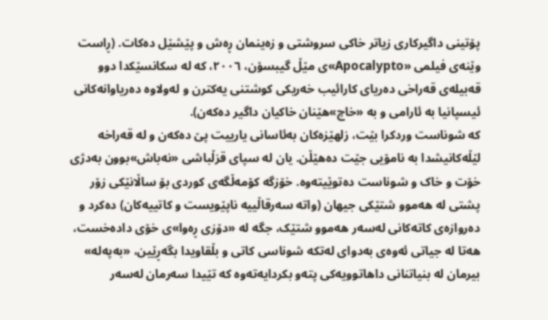پۆتینی داگیرکاری زیاتر خاکی سروشتی و زەینمان ڕەش و پێشێل دەکات. (ڕاست وێنەی فیلمی «Apocalypto»ی مێڵ گیبسۆن، ٢٠٠٦، کە لە سکانسێکدا دوو قەبیلەی قەراخی دەریای کارائیب خەریکی کوشتنی یەکترن و لەولاوە دەریاوانەکانی ئیسپانیا بە ئارامی و بە «خاچ»هێنان خاکیان داگیر دەکەن).
کە شوناست وردکرا بێت، زلهێزەکان بەئاسانی یارییت پێ دەکەن و لە قەراخە لێڵەکانیشدا بە نامۆیی جێت دەهێڵن. یان لە سپای قزڵباشی «نەباش»بوون بەدژی خۆت و خاک و شوناست دەتوێیتەوە. خۆزگە کۆمەڵگەی کوردی بۆ ساڵانێکی زۆر پشتی لە هەموو شتێکی جیهان (واتە سەرقاڵییە ناپێویست و کاتییەکان) دەکرد و دەروازەی کاتەکانی لەسەر هەموو شتێک، جگە لە «دۆزی ڕەوا»ی خۆی دادەخست، هەتا لە جیاتی ئەوەی بەدوای لەتکە شوناسی کاتی و بڵقاویدا بگەڕێین، «بەپەلە» بیرمان لە بنیاتنانی داهاتوویەکی پتەو بکردایەتەوە کە تێیدا سەرمان لەسەر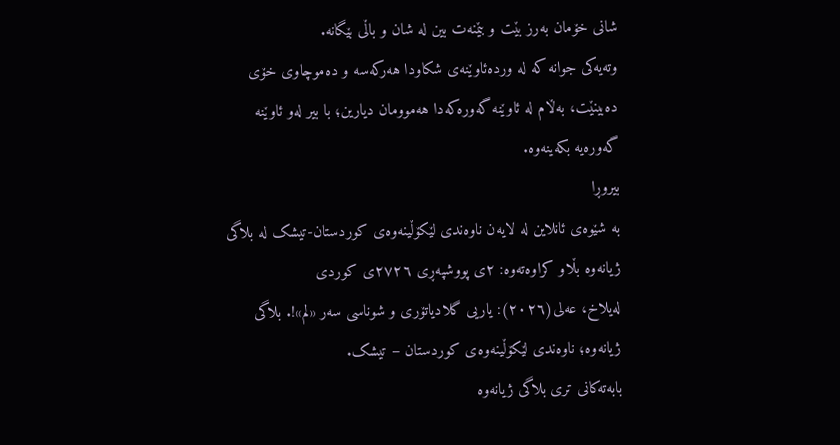شانی خۆمان بەرز بێت و بێمنەت بین لە شان و باڵی بێگانە.
وتەیەکی جوانە کە لە وردەئاوێنەی شکاودا هەرکەسە و دەموچاوی خۆی دەبینێت، بەڵام لە ئاوێنە گەورەکەدا هەموومان دیارین؛ با بیر لەو ئاوێنە گەورەیە بکەینەوە.
بیروڕا
بە شێوەی ئانلاین لە لایەن ناوەندی لێکۆڵینەوەی کوردستان-تیشک لە بلاگی ژیانەوە بڵاو کراوەتەوە: ٢ی پووشپەڕی ٢٧٢٦ی کوردی
لەیلاخ، عەلی(٢٠٢٦): یاریی گلادیاتۆری و شوناسی سەر «لم»!. بلاگی ژیانەوە؛ ناوەندی لێکۆڵینەوەی کوردستان – تیشک.
بابەتەکانی تری بلاگی ژیانەوە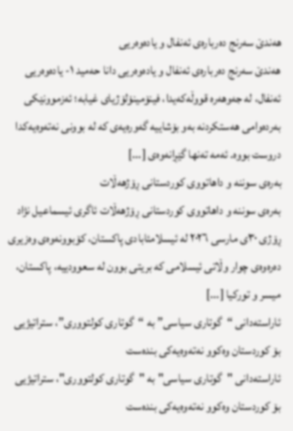هەندێ سەرنج دەربارەی ئەنفال و یادەوەریی
هەندێ سەرنج دەربارەی ئەنفال و یادەوەریی دانا حەمید ١- یادەوەریی ئەنفال، لە جەوهەرە قووڵەکەیدا، فینۆمینۆلۆژیای غیابە؛ ئەزموونێکی بەردەوامی هەستکردنە بەو بۆشاییە گەورەیەی کە لە بوونی نەتەوەیەکدا دروست بووە. ئەمە تەنها گێڕانەوەی [...]
بەرەی سوننە و داهاتووی کوردستانی ڕۆژهەڵات
بەرەی سوننە و داهاتووی کوردستانی ڕۆژهەڵات ئاگری ئیسماعیل نژاد ڕۆژی ٣٠ی مارسی ٢٠٢٦ لە ئیسلامئابادی پاکستان، کۆبوونەوەی وەزیری دەرەوەی چوار وڵاتی ئیسلامی کە بریتی بوون لە سعوودییە، پاکستان، میسر و تورکیا [...]
ئاراستەدانی “گوتاری سیاسی” بە “گوتاری کولتووری”، ستراتیژیی بۆ کوردستان وەکوو نەتەوەیەکی بندەست
ئاراستەدانی "گوتاری سیاسی" بە "گوتاری کولتووری"، ستراتیژیی بۆ کوردستان وەکوو نەتەوەیەکی بندەست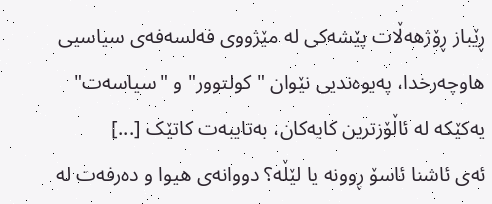ڕێباز ڕۆژهەڵات پێشەکی لە مێژووی فەلسەفەی سیاسیی هاوچەرخدا، پەیوەندیی نێوان "کولتوور" و "سیاسەت" یەکێکە لە ئاڵۆزترین کایەکان، بەتایبەت کاتێک [...]
ئەی ئاشنا ئاسۆ ڕوونە یا لێڵە؟ دووانەی هیوا و دەرفەت لە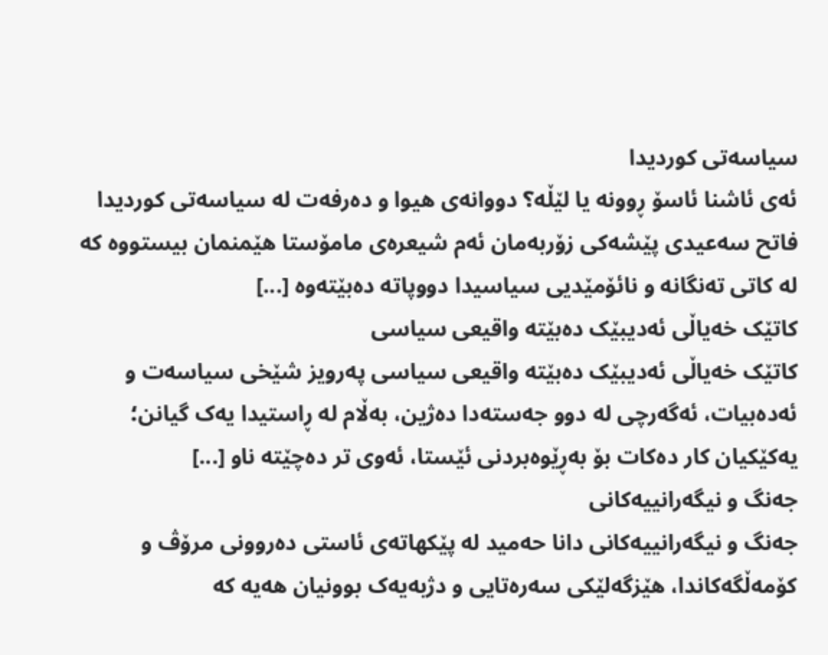سیاسەتی کوردیدا
ئەی ئاشنا ئاسۆ ڕوونە یا لێڵە؟ دووانەی هیوا و دەرفەت لە سیاسەتی کوردیدا فاتح سەعیدی پێشەکی زۆربەمان ئەم شیعرەی مامۆستا هێمنمان بیستووە کە لە کاتی تەنگانە و نائۆمێدیی سیاسیدا دووپاتە دەبێتەوە [...]
کاتێک خەیاڵی ئەدیبێک دەبێتە واقیعی سیاسی
کاتێک خەیاڵی ئەدیبێک دەبێتە واقیعی سیاسی پەرویز شێخی سیاسەت و ئەدەبیات، ئەگەرچی لە دوو جەستەدا دەژین، بەڵام لە ڕاستیدا یەک گیانن؛ یەکێکیان کار دەکات بۆ بەڕێوەبردنی ئێستا، ئەوی تر دەچێتە ناو [...]
جەنگ و نیگەرانییەکانی
جەنگ و نیگەرانییەکانی دانا حەمید لە پێکهاتەی ئاستی دەروونی مرۆڤ و کۆمەڵگەکاندا، هێزگەلێکی سەرەتایی و دژبەیەک بوونیان هەیە کە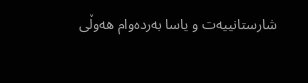شارستانییەت و یاسا بەردەوام هەوڵی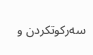سەرکوتکردن و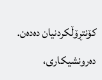کۆنتڕۆڵکردنیان دەدەن. دەرونشیکاری،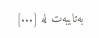بەتایبەت لە [...]